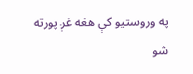په وروستيو کې هغه غږ پورته شو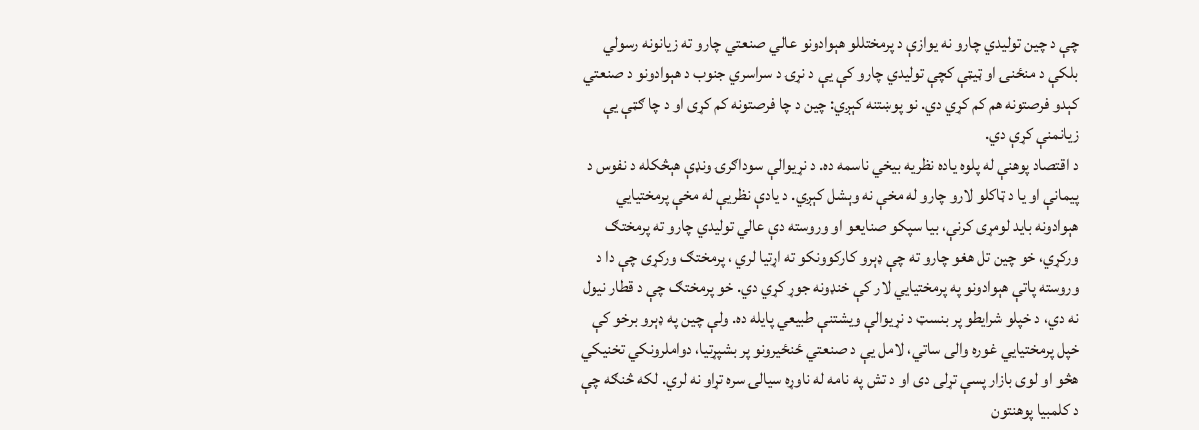چې د چین توليدي چارو نه يوازې د پرمختللو هېوادونو عالي صنعتي چارو ته زيانونه رسولي بلکې د منځنۍ او ټيټې کچې توليدي چارو کې يې د نړۍ د سراسري جنوب د هېوادونو د صنعتي کېدو فرصتونه هم کم کړي دي. نو پوښتنه کېږي: چين د چا فرصتونه کم کړی او د چا ګټې يې زيانمنې کړې دي.
د اقتصاد پوهنې له پلوه ياده نظريه بيخي ناسمه ده. د نړيوالې سوداګرۍ ونډې هېڅکله د نفوس د پيمانې او يا د ټاکلو لارو چارو له مخې نه وېشل کېږي. د يادې نظريې له مخې پرمختيايي هېوادونه بايد لومړی کرنې، بيا سپکو صنايعو او وروسته دې عالي توليدي چارو ته پرمختګ ورکړي، خو چين تل هغو چارو ته چې ډېرو کارکوونکو ته اړتيا لري ، پرمختګ ورکړی چې دا د وروسته پاتې هېوادونو په پرمختيايي لار کې خنډونه جوړ کړي دي. خو پرمختګ چې د قطار نيول نه دي، د خپلو شرايطو پر بنسټ د نړيوالې ويشتنې طبیعي پايله ده. ولې چین په ډېرو برخو کې خپل پرمختيايي غوره والی ساتي، لامل يې د صنعتي ځنځيرونو پر بشپړتيا، دواملرونکي تخنيکي هڅو او لوی بازار پسې تړلی دی او د تش په نامه له ناوړه سيالۍ سره تړاو نه لري. لکه څنګه چې د کلمبيا پوهنتون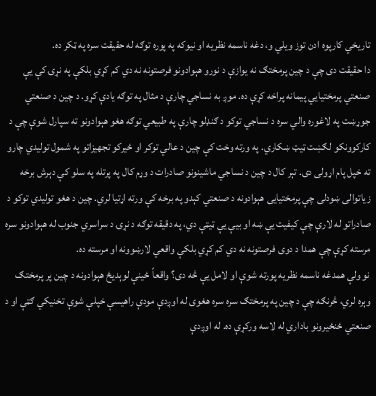تاريخي کارپوه ادن توز ويلي و، دغه ناسمه نظريه او نيوکه په پوره توګه له حقيقت سره په ټکر ده.
دا حقيقت دی چې د چين پرمختګ نه یوازې د نورو هېوادونو فرصتونه نه دي کم کړي بلکې په نړۍ کې يې صنعتي پرمختیايي پيمانه پراخه کړې ده. موږ به نساجي چارې د مثال په توګه يادې کړو. د چین د صنعتي جوړښت په لاغوره والي سره د نساجي توکو د ګنډلو چارې په طبيعي توګه هغو هېوادونو ته سپارل شوې چې د کارکوونکو لګښت ټيټ ښکاري. په ورته وخت کې چین د عالي توکر او ځيرکو تجهيزاتو په شمول تولیدي چارو ته خپل پام اړولی دی. تېر کال د چین د نساجي ماشينونو صادرات د وړم کال په پرتله په سلو کې دېرش برخه زياتوالی ښودلی چې پرمختیايی هېوادونه د صنعتي کېدو په برخه کې ورته اړتيا لري. چين د هغو توليدي توکو د صادراتو له لارې چې کيفيت يې ښه او بيې يې ټيټې دي، په دقيقه توګه د نړۍ د سراسري جنوب له هېوادونو سره مرسته کړې چې همدا د دوی فرصتونه نه دي کم کړي بلکې واقعي لارښوونه او مرسته ده.
نو ولې همدغه ناسمه نظريه پورته شوې او لامل یې څه دی؟ واقعاً ځينې لوېديځ هېوادونه د چين پر پرمختګ وېره لري، څرنګه چې د چین په پرمختګ سره سره هغوی له اوږدې مودې راهيسې خپلې شوې تخنيکي ګټې او د صنعتي ځنځيرونو باداري له لاسه ورکړې ده. له اوږدې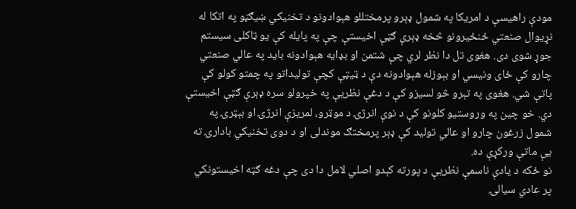مودې راهيسې د امريکا په شمول ډېرو پرمختللو هېوادونو د تخنیکي ښيګڼو په اتکا له نړيوال صنعتي ځنځيرونو څخه ډېرې ګټې اخيستې چې په پايله کې يو ټاکلی سيستم جوړ شوی دی. هغوی تل دا نظر لري چې شتمن او بډايه هېوادونه باید په عالي صنعتي چارو کې ځای ونيسي او بېوزله هېوادونه دې د ټیټې کچې توليداتو په چمتو کولو کې پاتې شي. هغوی په تېرو څو لسيزو کې د دغې نظريې په خپرولو سره ډېرې ګټې اخيستې دي. خو چين په وروستيو کلونو کې د نوې انرژۍ د موټرو، لمريزې انرژۍ او بېټرۍ په شمول زرغون چارو او عالي توليد کې ډېر پرمختګ موندلی او د دوی تخنیکي بادارۍ ته يې ماتې ورکړې ده.
نو ځکه د يادې ناسمې نظريې د پورته کېدو اصلي لامل دا دی چې دغه ګټه اخيستونکي پر عادي سيالۍ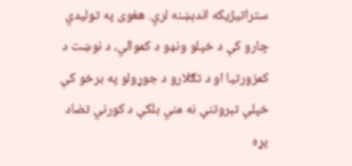ستراتيژيکه اندېښنه لري. هغوی په توليدي چارو کې د خپلو ونډو د کموالي، د نوښت د کمزورتيا او د تګلارو د جوړولو په برخو کې خپلې تېروتنې نه مني بلکې د کورني تضاد پړه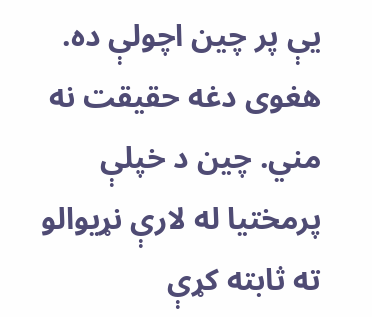يې پر چين اچولې ده. هغوی دغه حقيقت نه مني. چين د خپلې پرمختیا له لارې نړيوالو ته ثابته کړې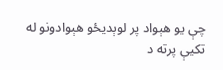چې يو هېواد پر لوېديځو هېوادونو له تکيې پرته د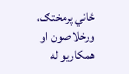ځاني پرمختګ، ورخلاصون او همکاريو له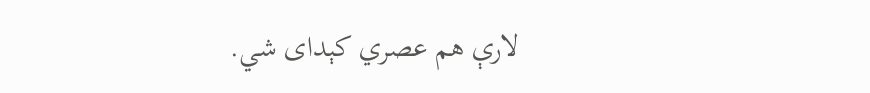لارې هم عصري کېدای شي.